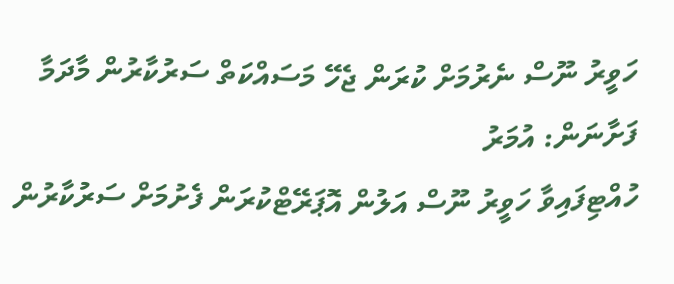ހަވީރު ނޫސް ނެރުމަށް ކުރަން ޖެހޭ މަސައްކަތް ސަރުކާރުން މާދަމާ ފަށާނަން: އުމަރު
ހުއްޓިފައިވާ ހަވީރު ނޫސް އަލުން އޮޕަރޭޓްކުރަން ފެށުމަށް ސަރުކާރުން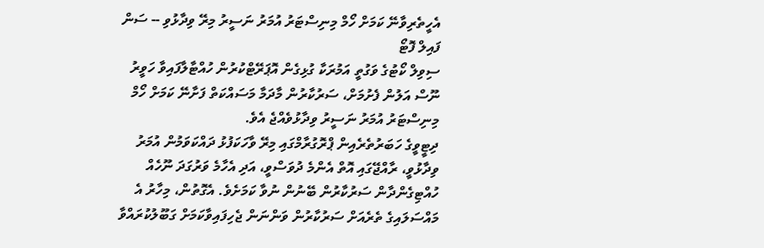އެހީތެރިވާނޭ ކަމަށް ހޯމް މިނިސްޓަރު އުމަރު ނަސީރު މިރޭ ވިދާޅުވި -- ސަން ފައިލް ފޮޓޯ
ސިވިލް ކޯޓުގެ ވަގުތީ އަމުރަކާ ގުޅިގެން އޮޕަރޭޓްކުރުން ހުއްޓާލާފައިވާ ހަވީރު ނޫސް އަލުން ފެށުމަށް، ސަރުކާރުން މާދަމާ މަސައްކަތް ފަށާނޭ ކަމަށް ހޯމް މިނިސްޓަރު އުމަރު ނަސީރު ވިދާޅުވެއްޖެ އެވެ.
ދިޓީވީގެ ހަބަރުތެރެއިން ޕްރޮގުރާމްގައި މިރޭ ވާހަކަފުޅު ދައްކަވަމުން އުމަރު ވިދާޅުވީ، ރާއްޖޭގައި އޮތް އެންމެ ދުވަސްވީ، އަދި އެހާމެ ވަރުގަދަ ނޫހެއް ހުއްޓިގެންދާން ސަރުކާރުން ބޭނުން ނުވާ ކަމަށެވެ. އެގޮތުން، މިހާރު އެ މައްސަލައިގެ ތެރެއަށް ސަރުކާރުން ވަންނަން ޖެހިފައިވާކަމަށް ގަބޫލުކުރައްވާ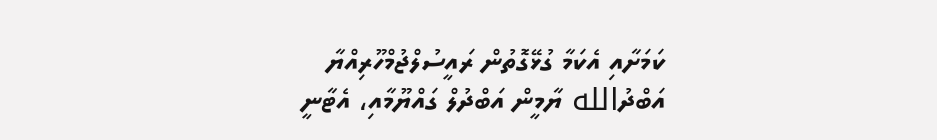ކަމަށާއި އެކަމާ ގުޅޭގޮތުން ރައީސުލްޖުމްހޫރިއްޔާ އަބްދުالله ޔާމީން އަބްދުލް ގައްޔޫމާއި، އެޓާނީ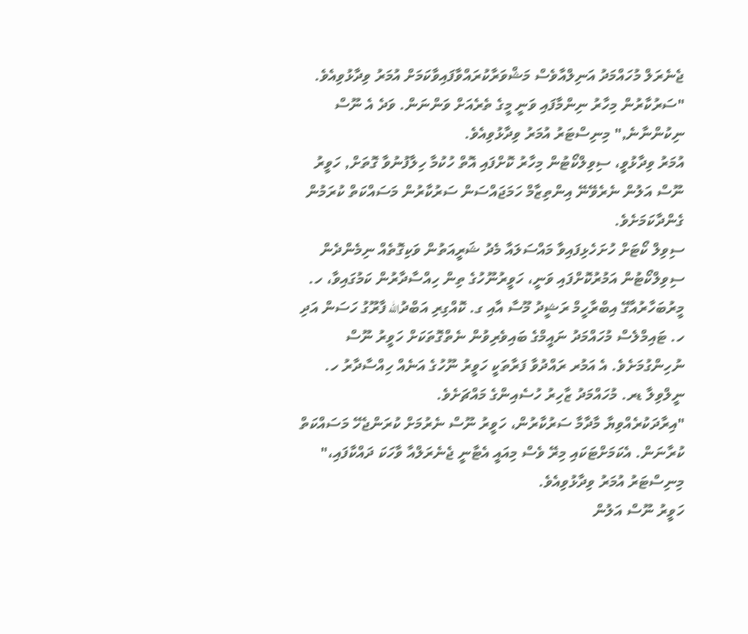ޖެނެރަލް މުހައްމަދު އަނިލްއާވެސް މަޝްވަރާކުރައްވާފައިވާކަމަށް އުމަރު ވިދާޅުވިއެވެ.
"ސަރުކާރުން މިހާރު ނިންމާފައި ވަނީ މީގެ ތެރެއަށް ވަންނަން. ވަދެ އެ ނޫސް ނިކުންނާނެ," މިނިސްޓަރު އުމަރު ވިދާޅުވިއެވެ.
އުމަރު ވިދާޅުވީ، ސިވިލްކޯޓުން މިހާރު ކޮށްފައި އޮތް ހުކުމާ ހިލާފުނުވާ ގޮތަށް, ހަވީރު ނޫސް އަލުން ނެރެވޭނޭ އިންތިޒާމް ހަމަޖައްސަން ސަރުކާރުން މަސައްކަތް ކުރަމުން ގެންދާކަމަށެވެ.
ސިވިލް ކޯޓަށް ހުށަހެޅިފައިވާ މައްސަލައާ މެދު ޝަރީއަތުން ވަކިގޮތެއް ނިމެންދެން ސިވިލްކޯޓުން އަމުރުކޮށްފައި ވަނީ، ހަވީރުނޫހުގެ ތިން ހިއްސާދާރުން ކަމުގައިވާ، ހ. މީރުބަހާރުއާގޭ އިބްރާހީމް ރަޝީދު މޫސާ އާއި ގ. ކޮއްގިރި އަބްދުالله ފާރޫގު ހަސަން އަދި ހ. ޓައިމްލެސް މުހައްމަދު ނައީމްގެ ބައިވެރިވުން ނެތްގޮތަކަށް ހަވީރު ނޫސް ނުހިންގުމަށެވެ. އެ އަމުރ ރައްދުވާ ފަރާތަކީ ހަވީރު ނޫހުގެ އަނެއް ހިއްސާދާރު ހ. ނީލްވިލާ ޑރ. މުހައްމަދު ޒާހިރު ހުސެއިންގެ މައްޗަށެވެ.
"އިރާދަކުރެއްވިޔާ މާދާމާ ސަރުކާރުން، ހަވީރު ނޫސް ނެރުމަށް ކުރަންޖެހޭ މަސައްކަތް ކުރާނަން. އެކަމަށްޓަކައި މިރޭ ވެސް މިއައީ އެޓާނީ ޖެނެރަލްއާ ވާހަކަ ދައްކާފައި،" މިނިސްޓަރު އުމަރު ވިދާޅުވިއެވެ.
ހަވީރު ނޫސް އަލުން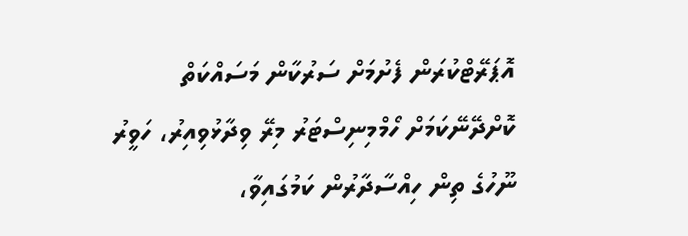އޮޕަރޭޓްކުރަން ފެށުމަށް ސަރުކާން މަސައްކަތް ކޮށްދޭނޭކަމަށް ހޯމްމިނިސްޓަރު މިރޭ ވިދާޅުވިއިރު، ހަވީރު ނޫހުގެ ތިން ހިއްސާދާރުން ކަމުގައިވާ،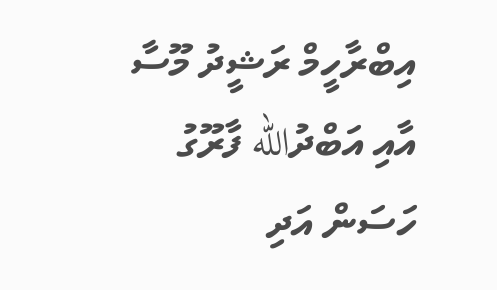އިބްރާހީމް ރަޝީދު މޫސާ އާއި އަބްދުالله ފާރޫގު ހަސަން އަދި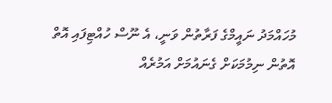މުހައްމަދު ނައީމްގެ ފަރާތުން ވަނީ، އެ ނޫސް ހުއްޓިފައި އޮތް އޮތުން ނިމުމަކަށް ގެނައުމަށް އަމުރެއް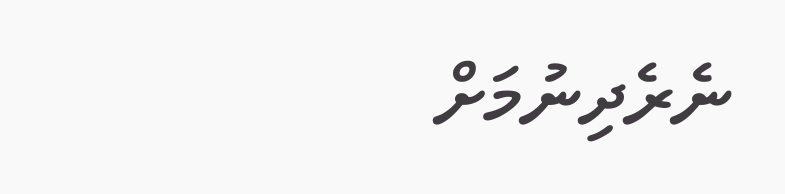ނެރެދިނުމަށް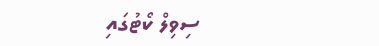ސިވިލް ކޯޓުގައި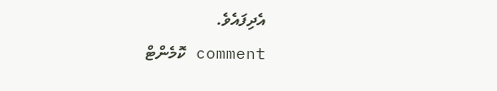އެދިފައެވެ.
comment ކޮމެންޓް